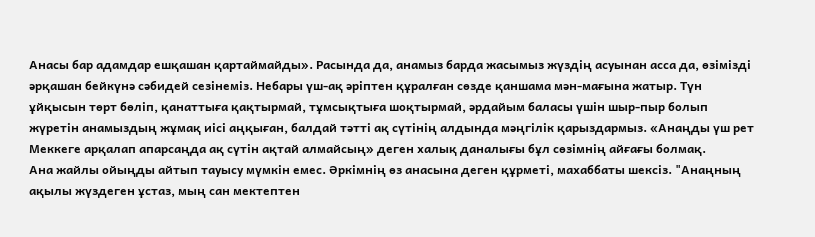Анасы бар адамдар ешқашан қартаймайды». Расында да, анамыз барда жасымыз жүздің асуынан асса да, өзімізді әрқашан бейкүнә сәбидей сезінеміз. Небары үш-ақ әріптен құралған сөзде қаншама мән-мағына жатыр. Түн ұйқысын төрт бөліп, қанаттыға қақтырмай, тұмсықтыға шоқтырмай, әрдайым баласы үшін шыр-пыр болып жүретін анамыздың жұмақ иісі аңқыған, балдай тәтті ақ сүтінің алдында мәңгілік қарыздармыз. «Анаңды үш рет Меккеге арқалап апарсаңда ақ сүтін ақтай алмайсың» деген халық даналығы бұл сөзімнің айғағы болмақ.
Ана жайлы ойыңды айтып тауысу мүмкін емес. Әркімнің өз анасына деген құрметі, махаббаты шексіз. "Анаңның ақылы жүздеген ұстаз, мың сан мектептен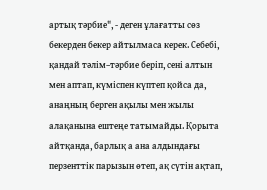артық тәрбие", - деген ұлағатты сөз бекерден бекер айтылмаса керек. Себебі, қандай тәлім–тәрбие беріп, сені алтын мен аптап, күміспен күптеп қойса да, анаңның берген ақылы мен жылы алақанына ештеңе татымайды. Қорыта айтқанда, барлық а ана алдындағы перзенттік парызын өтеп, ақ сүтін ақтап,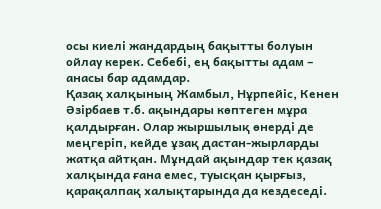осы киелі жандардың бақытты болуын ойлау керек. Себебі, ең бақытты адам – анасы бар адамдар.
Қазақ халқының Жамбыл, Нұрпейіс, Кенен Әзірбаев т.б. ақындары көптеген мұра қалдырған. Олар жыршылық өнерді де меңгеріп, кейде ұзақ дастан-жырларды жатқа айтқан. Мұндай ақындар тек қазақ халқында ғана емес, туысқан қырғыз, қарақалпақ халықтарында да кездеседі.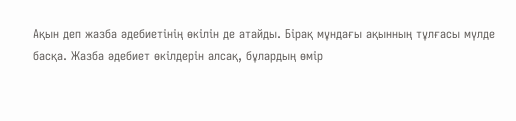Ақын деп жазба әдебиетінің өкілін де атайды. Бірақ мұндағы ақынның тұлғасы мүлде басқа. Жазба әдебиет өкілдерін алсақ, бұлардың өмір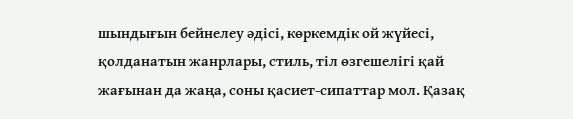шындығын бейнелеу әдісі, көркемдік ой жүйесі, қолданатын жанрлары, стиль, тіл өзгешелігі қай жағынан да жаңа, соны қасиет-сипаттар мол. Қазақ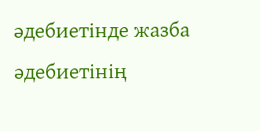әдебиетінде жазба әдебиетінің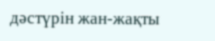дәстүрін жан-жақты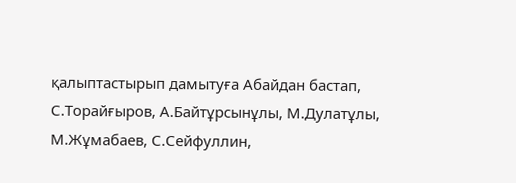қалыптастырып дамытуға Абайдан бастап, С.Торайғыров, А.Байтұрсынұлы, М.Дулатұлы, М.Жұмабаев, С.Сейфуллин,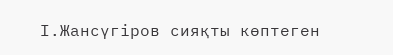І.Жансүгіров сияқты көптеген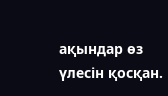ақындар өз үлесін қосқан.